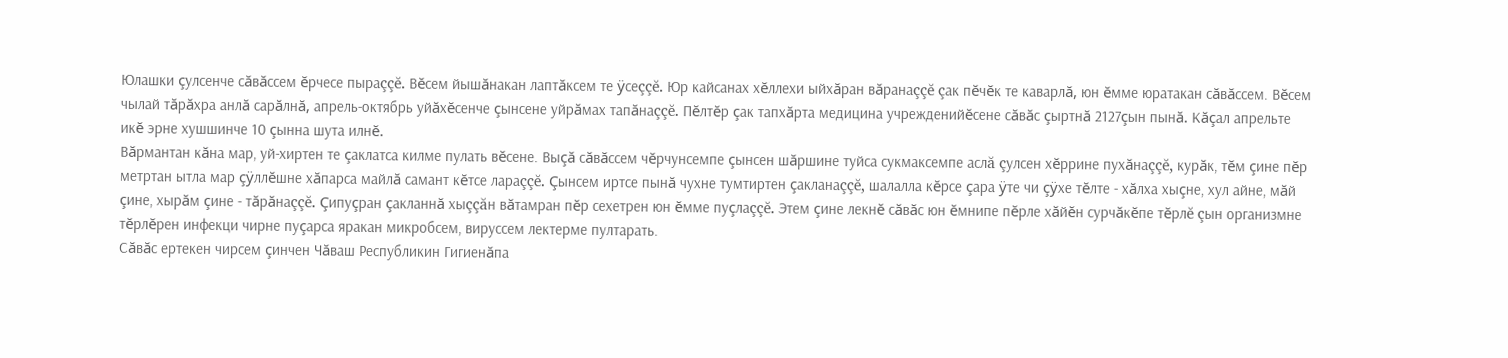Юлашки çулсенче сăвăссем ĕрчесе пыраççĕ. Вĕсем йышăнакан лаптăксем те ÿсеççĕ. Юр кайсанах хĕллехи ыйхăран вăранаççĕ çак пĕчĕк те каварлă, юн ĕмме юратакан сăвăссем. Вĕсем чылай тăрăхра анлă сарăлнă, апрель-октябрь уйăхĕсенче çынсене уйрăмах тапăнаççĕ. Пĕлтĕр çак тапхăрта медицина учрежденийĕсене сăвăс çыртнă 2127çын пынă. Кăçал апрельте икĕ эрне хушшинче 10 çынна шута илнĕ.
Вăрмантан кăна мар, уй-хиртен те çаклатса килме пулать вĕсене. Выçă сăвăссем чĕрчунсемпе çынсен шăршине туйса сукмаксемпе аслă çулсен хĕррине пухăнаççĕ, курăк, тĕм çине пĕр метртан ытла мар çÿллĕшне хăпарса майлă самант кĕтсе лараççĕ. Çынсем иртсе пынă чухне тумтиртен çакланаççĕ, шалалла кĕрсе çара ÿте чи çÿхе тĕлте - хăлха хыçне, хул айне, мăй çине, хырăм çине - тăрăнаççĕ. Çипуçран çакланнă хыççăн вăтамран пĕр сехетрен юн ĕмме пуçлаççĕ. Этем çине лекнĕ сăвăс юн ĕмнипе пĕрле хăйĕн сурчăкĕпе тĕрлĕ çын организмне тĕрлĕрен инфекци чирне пуçарса яракан микробсем, вируссем лектерме пултарать.
Сăвăс ертекен чирсем çинчен Чăваш Республикин Гигиенăпа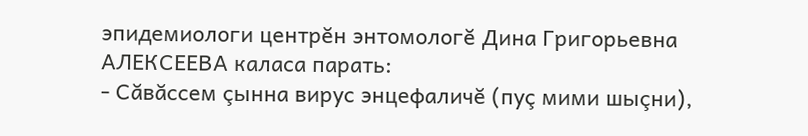эпидемиологи центрĕн энтомологĕ Дина Григорьевна АЛЕКСЕЕВА каласа парать:
- Сăвăссем çынна вирус энцефаличĕ (пуç мими шыçни),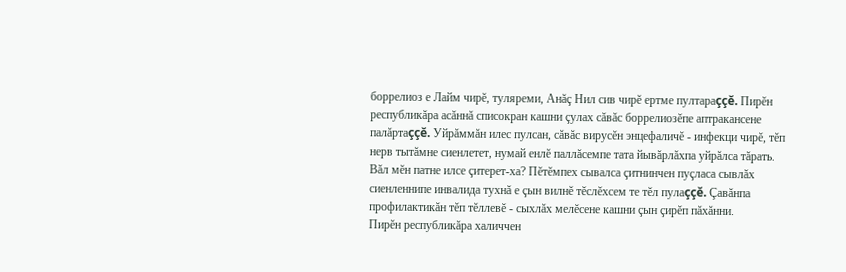боррелиоз е Лайм чирĕ, туляреми, Анăç Нил сив чирĕ ертме пултараççĕ. Пирĕн республикăра асăннă списокран кашни çулах сăвăс боррелиозĕпе аптракансене палăртаççĕ. Уйрăммăн илес пулсан, сăвăс вирусĕн энцефаличĕ - инфекци чирĕ, тĕп нерв тытăмне сиенлетет, нумай енлĕ паллăсемпе тата йывăрлăхпа уйрăлса тăрать. Вăл мĕн патне илсе çитерет-ха? Пĕтĕмпех сывалса çитнинчен пуçласа сывлăх сиенленнипе инвалида тухнă е çын вилнĕ тĕслĕхсем те тĕл пулаççĕ. Çавăнпа профилактикăн тĕп тĕллевĕ - сыхлăх мелĕсене кашни çын çирĕп пăхăнни.
Пирĕн республикăра халиччен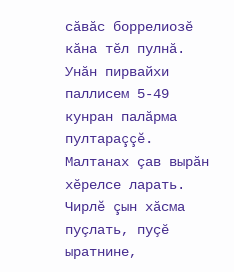сăвăс боррелиозĕ кăна тĕл пулнă. Унăн пирвайхи паллисем 5-49 кунран палăрма пултараççĕ. Малтанах çав вырăн хĕрелсе ларать. Чирлĕ çын хăсма пуçлать, пуçĕ ыратнине,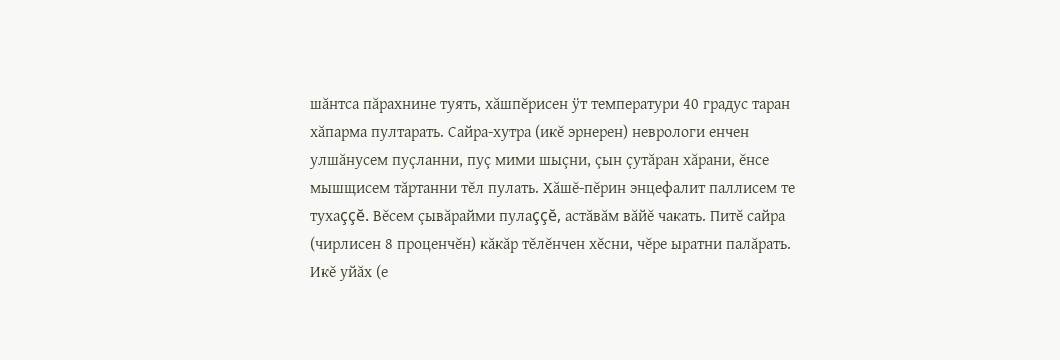шăнтса пăрахнине туять, хăшпĕрисен ÿт температури 40 градус таран хăпарма пултарать. Сайра-хутра (икĕ эрнерен) неврологи енчен улшăнусем пуçланни, пуç мими шыçни, çын çутăран хăрани, ĕнсе мышщисем тăртанни тĕл пулать. Хăшĕ-пĕрин энцефалит паллисем те тухаççĕ. Вĕсем çывăрайми пулаççĕ, астăвăм вăйĕ чакать. Питĕ сайра (чирлисен 8 проценчĕн) кăкăр тĕлĕнчен хĕсни, чĕре ыратни палăрать. Икĕ уйăх (е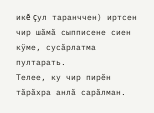икĕ çул таранччен) иртсен чир шăмă сыпписене сиен кÿме, сусăрлатма пултарать.
Телее, ку чир пирĕн тăрăхра анлă сарăлман.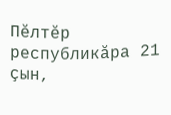Пĕлтĕр республикăра 21 çын,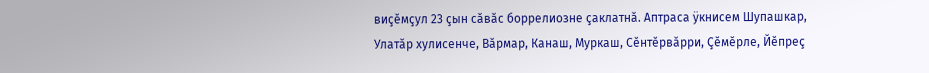виçĕмçул 23 çын сăвăс боррелиозне çаклатнă. Аптраса ÿкнисем Шупашкар, Улатăр хулисенче, Вăрмар, Канаш, Муркаш, Сĕнтĕрвăрри, Çĕмĕрле, Йĕпреç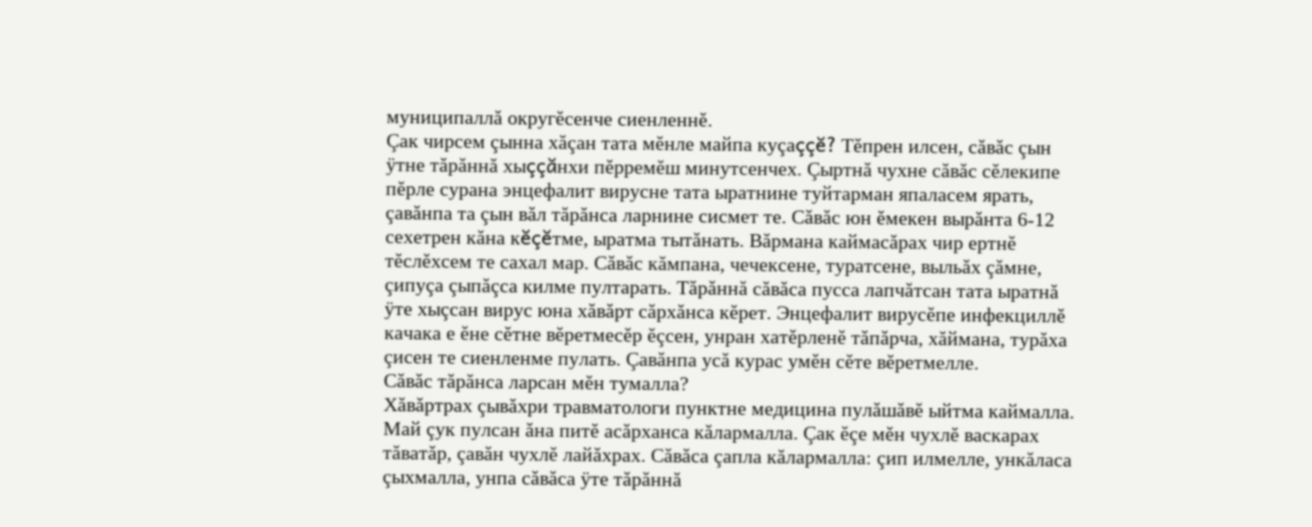муниципаллă округĕсенче сиенленнĕ.
Çак чирсем çынна хăçан тата мĕнле майпа куçаççĕ? Тĕпрен илсен, сăвăс çын ÿтне тăрăннă хыççăнхи пĕрремĕш минутсенчех. Çыртнă чухне сăвăс сĕлекипе пĕрле сурана энцефалит вирусне тата ыратнине туйтарман япаласем ярать, çавăнпа та çын вăл тăрăнса ларнине сисмет те. Сăвăс юн ĕмекен вырăнта 6-12 сехетрен кăна кĕçĕтме, ыратма тытăнать. Вăрмана каймасăрах чир ертнĕ тĕслĕхсем те сахал мар. Сăвăс кăмпана, чечексене, туратсене, выльăх çăмне, çипуçа çыпăçса килме пултарать. Тăрăннă сăвăса пусса лапчăтсан тата ыратнă ÿте хыçсан вирус юна хăвăрт сăрхăнса кĕрет. Энцефалит вирусĕпе инфекциллĕ качака е ĕне сĕтне вĕретмесĕр ĕçсен, унран хатĕрленĕ тăпăрча, хăймана, турăха çисен те сиенленме пулать. Çавăнпа усă курас умĕн сĕте вĕретмелле.
Сăвăс тăрăнса ларсан мĕн тумалла?
Хăвăртрах çывăхри травматологи пунктне медицина пулăшăвĕ ыйтма каймалла. Май çук пулсан ăна питĕ асăрханса кăлармалла. Çак ĕçе мĕн чухлĕ васкарах тăватăр, çавăн чухлĕ лайăхрах. Сăвăса çапла кăлармалла: çип илмелле, ункăласа çыхмалла, унпа сăвăса ÿте тăрăннă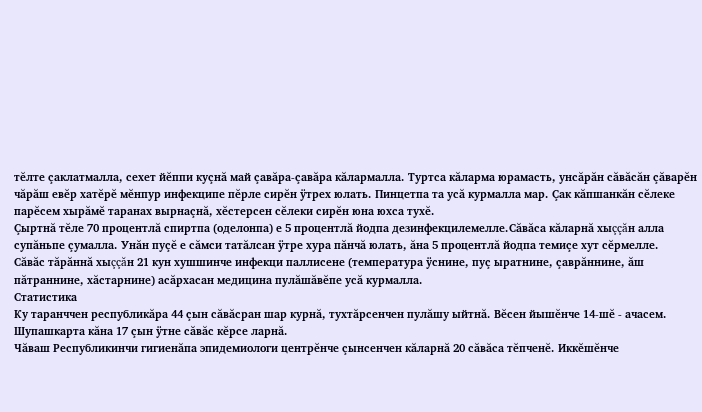тĕлте çаклатмалла, сехет йĕппи куçнă май çавăра-çавăра кăлармалла. Туртса кăларма юрамасть, унсăрăн сăвăсăн çăварĕн чăрăш евĕр хатĕрĕ мĕнпур инфекципе пĕрле сирĕн ÿтрех юлать. Пинцетпа та усă курмалла мар. Çак кăпшанкăн сĕлеке парĕсем хырăмĕ таранах вырнаçнă, хĕстерсен сĕлеки сирĕн юна юхса тухĕ.
Çыртнă тĕле 70 процентлă спиртпа (оделонпа) е 5 процентлă йодпа дезинфекцилемелле.Сăвăса кăларнă хыççăн алла супăньпе çумалла. Унăн пуçĕ е сăмси татăлсан ÿтре хура пăнчă юлать, ăна 5 процентлă йодпа темиçе хут сĕрмелле.
Сăвăс тăрăннă хыççăн 21 кун хушшинче инфекци паллисене (температура ÿснине, пуç ыратнине, çаврăннине, ăш пăтраннине, хăстарнине) асăрхасан медицина пулăшăвĕпе усă курмалла.
Статистика
Ку таранччен республикăра 44 çын сăвăсран шар курнă, тухтăрсенчен пулăшу ыйтнă. Вĕсен йышĕнче 14-шĕ - ачасем. Шупашкарта кăна 17 çын ÿтне сăвăс кĕрсе ларнă.
Чăваш Республикинчи гигиенăпа эпидемиологи центрĕнче çынсенчен кăларнă 20 сăвăса тĕпченĕ. Иккĕшĕнче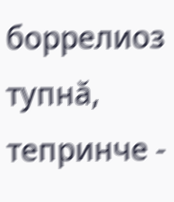боррелиоз тупнă, тепринче -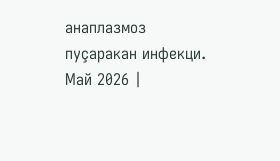анаплазмоз пуçаракан инфекци.
Май 2026 |